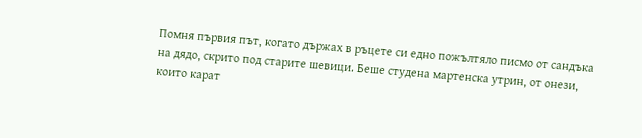Помня първия път, когато държах в ръцете си едно пожълтяло писмо от сандъка на дядо, скрито под старите шевици. Беше студена мартенска утрин, от онези, които карат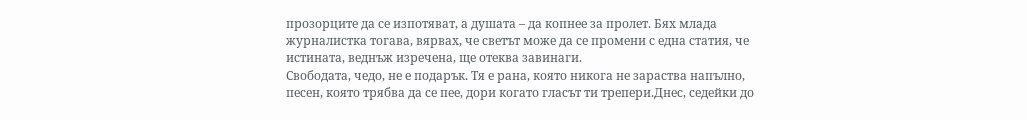прозорците да се изпотяват, а душата – да копнее за пролет. Бях млада журналистка тогава, вярвах, че светът може да се промени с една статия, че истината, веднъж изречена, ще отеква завинаги.
Свободата, чедо, не е подарък. Тя е рана, която никога не зараства напълно, песен, която трябва да се пее, дори когато гласът ти трепери.Днес, седейки до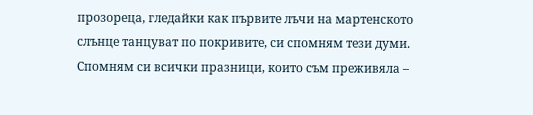прозореца, гледайки как първите лъчи на мартенското слънце танцуват по покривите, си спомням тези думи. Спомням си всички празници, които съм преживяла –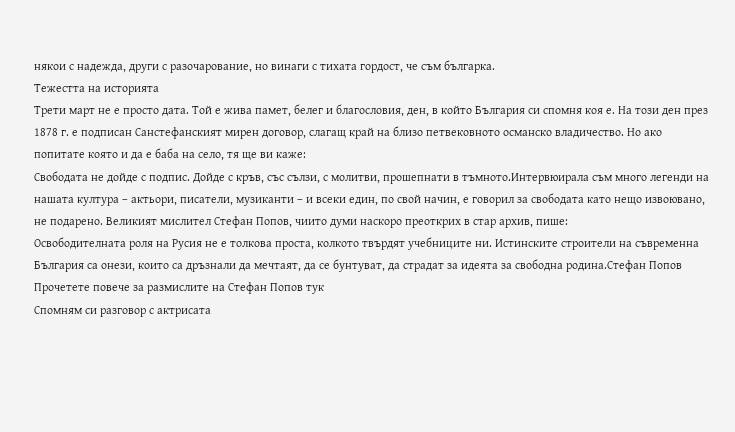някои с надежда, други с разочарование, но винаги с тихата гордост, че съм българка.
Тежестта на историята
Трети март не е просто дата. Той е жива памет, белег и благословия, ден, в който България си спомня коя е. На този ден през 1878 г. е подписан Санстефанският мирен договор, слагащ край на близо петвековното османско владичество. Но ако попитате която и да е баба на село, тя ще ви каже:
Свободата не дойде с подпис. Дойде с кръв, със сълзи, с молитви, прошепнати в тъмното.Интервюирала съм много легенди на нашата култура – актьори, писатели, музиканти – и всеки един, по свой начин, е говорил за свободата като нещо извоювано, не подарено. Великият мислител Стефан Попов, чиито думи наскоро преоткрих в стар архив, пише:
Освободителната роля на Русия не е толкова проста, колкото твърдят учебниците ни. Истинските строители на съвременна България са онези, които са дръзнали да мечтаят, да се бунтуват, да страдат за идеята за свободна родина.Стефан Попов
Прочетете повече за размислите на Стефан Попов тук
Спомням си разговор с актрисата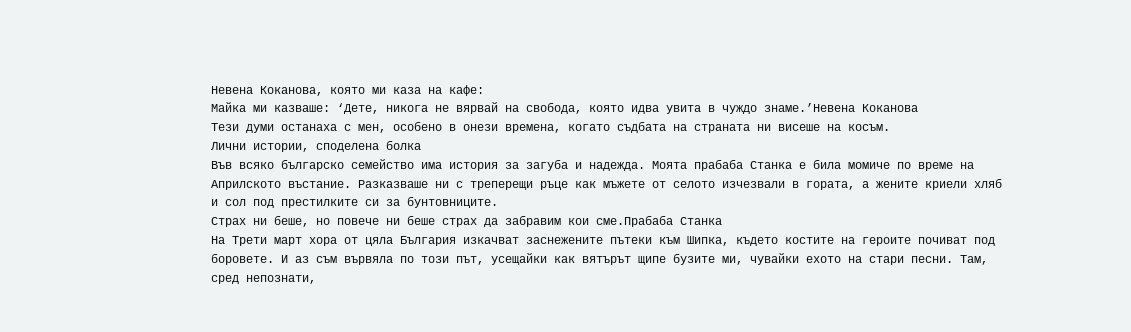Невена Коканова, която ми каза на кафе:
Майка ми казваше: ‘Дете, никога не вярвай на свобода, която идва увита в чуждо знаме.’Невена Коканова
Тези думи останаха с мен, особено в онези времена, когато съдбата на страната ни висеше на косъм.
Лични истории, споделена болка
Във всяко българско семейство има история за загуба и надежда. Моята прабаба Станка е била момиче по време на Априлското въстание. Разказваше ни с треперещи ръце как мъжете от селото изчезвали в гората, а жените криели хляб и сол под престилките си за бунтовниците.
Страх ни беше, но повече ни беше страх да забравим кои сме.Прабаба Станка
На Трети март хора от цяла България изкачват заснежените пътеки към Шипка, където костите на героите почиват под боровете. И аз съм вървяла по този път, усещайки как вятърът щипе бузите ми, чувайки ехото на стари песни. Там, сред непознати,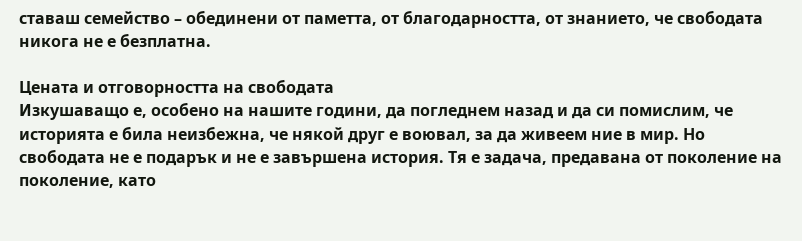ставаш семейство – обединени от паметта, от благодарността, от знанието, че свободата никога не е безплатна.

Цената и отговорността на свободата
Изкушаващо е, особено на нашите години, да погледнем назад и да си помислим, че историята е била неизбежна, че някой друг е воювал, за да живеем ние в мир. Но свободата не е подарък и не е завършена история. Тя е задача, предавана от поколение на поколение, като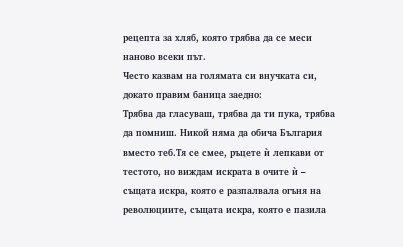рецепта за хляб, която трябва да се меси наново всеки път.
Често казвам на голямата си внучката си, докато правим баница заедно:
Трябва да гласуваш, трябва да ти пука, трябва да помниш. Никой няма да обича България вместо теб.Тя се смее, ръцете ѝ лепкави от тестото, но виждам искрата в очите ѝ – същата искра, която е разпалвала огъня на революциите, същата искра, която е пазила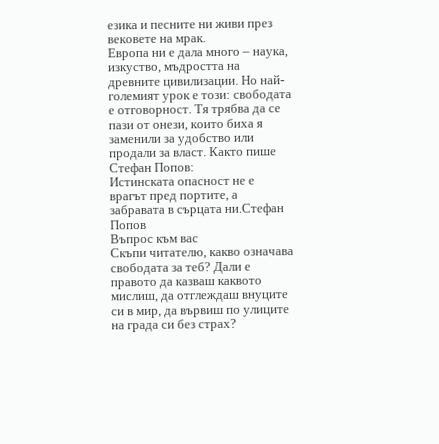езика и песните ни живи през вековете на мрак.
Европа ни е дала много – наука, изкуство, мъдростта на древните цивилизации. Но най-големият урок е този: свободата е отговорност. Тя трябва да се пази от онези, които биха я заменили за удобство или продали за власт. Както пише Стефан Попов:
Истинската опасност не е врагът пред портите, а забравата в сърцата ни.Стефан Попов
Въпрос към вас
Скъпи читателю, какво означава свободата за теб? Дали е правото да казваш каквото мислиш, да отглеждаш внуците си в мир, да вървиш по улиците на града си без страх?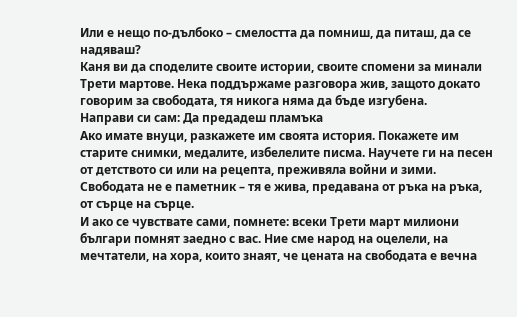Или е нещо по-дълбоко – смелостта да помниш, да питаш, да се надяваш?
Каня ви да споделите своите истории, своите спомени за минали Трети мартове. Нека поддържаме разговора жив, защото докато говорим за свободата, тя никога няма да бъде изгубена.
Направи си сам: Да предадеш пламъка
Ако имате внуци, разкажете им своята история. Покажете им старите снимки, медалите, избелелите писма. Научете ги на песен от детството си или на рецепта, преживяла войни и зими. Свободата не е паметник – тя е жива, предавана от ръка на ръка, от сърце на сърце.
И ако се чувствате сами, помнете: всеки Трети март милиони българи помнят заедно с вас. Ние сме народ на оцелели, на мечтатели, на хора, които знаят, че цената на свободата е вечна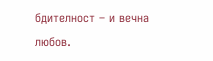бдителност – и вечна любов.